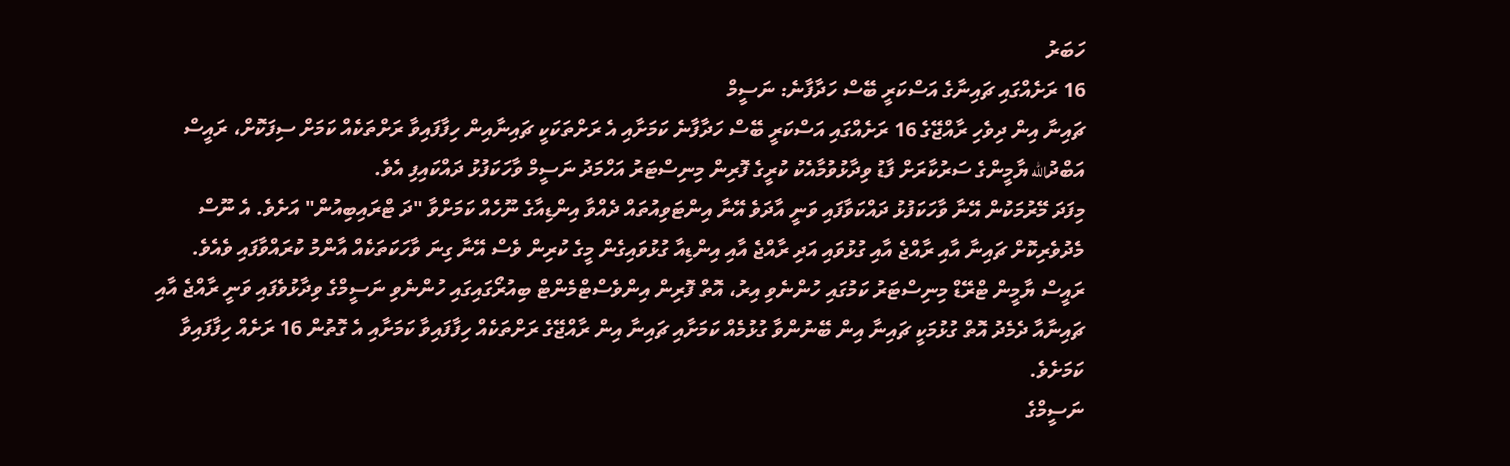ހަބަރު
16 ރަށެއްގައި ޗައިނާގެ އަސްކަރީ ބޭސް ހަދާފާނެ: ނަސީމް
ޗައިނާ އިން ދިވެހި ރާއްޖޭގެ 16 ރަށެއްގައި އަސްކަރީ ބޭސް ހަދާފާނެ ކަމަށާއި އެ ރަށްތަކަކީ ޗައިނާއިން ހިފާފައިވާ ރަށްތަކެއް ކަމަށް ސިފަކޮށް، ރައީސް އަބްދުالله ޔާމީންގެ ސަރުކާރަށް ފާޑު ވިދާޅުވުމާއެކު ކުރީގެ ފޮރިން މިނިސްޓަރު އަހްމަދު ނަސީމް ވާހަކަފުޅު ދައްކައިފި އެވެ.
މިފަދަ މޭރުމަކުން އޭނާ ވާހަކަފުޅު ދައްކަވާފައި ވަނީ އާދަވެ އޭނާ އިންޓަވިއުތައް ދެއްވާ އިންޑިއާގެ ނޫހެއް ކަމަށްވާ "ދަ ޓްރައިބިއުން" އަށެވެ. އެ ނޫސް މެދުވެރިކޮށް ޗައިނާ އާއި ރާއްޖެ އާއި ގުޅުވައި އަދި ރާއްޖެ އާއި އިންޑިއާ ގުޅުވައިގެން މީގެ ކުރިން ވެސް އޭނާ ގިނަ ވާހަކަތަކެއް އާންމު ކުރައްވާފައި ވެއެވެ.
ރައީސް ޔާމީން ޓްރޭޑް މިނިސްޓަރު ކަމުގައި ހުންނެވި އިރު، އޮތް ފޮރިން އިންވެސްޓްމެންޓް ބިއުރޯގައިގައި ހުންނެވި ނަސީމްގެ ވިދާޅުވެފައި ވަނީ ރާއްޖެ އާއި ޗައިނާއާ ދެމެދު އޮތް ގުޅުމަކީ ޗައިނާ އިން ބޭނުންވާ ގުޅުމެއް ކަމަށާއި ޗައިނާ އިން ރާއްޖޭގެ ރަށްތަކެއް ހިފާފައިވާ ކަމަށާއި އެ ގޮތުން 16 ރަށެއް ހިފާފައިވާ ކަމަށެވެ.
ނަސީމްގެ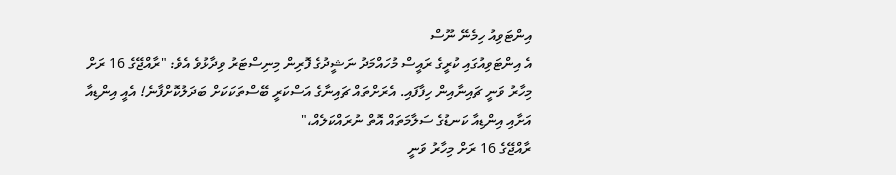އިންޓަވިއު ހިމެނޭ ނޫސް
އެ އިންޓަވިއުގައި ކުރީގެ ރައީސް މުހައްމަދު ނަޝީދުގެ ފޮރިން މިނިސްޓަރު ވިދާޅުވެ އެވެ: "ރާއްޖޭގެ 16 ރަށް މިހާރު ވަނީ ޗައިނާއިން ހިފާފައި. އެރަށްތައް ޗައިނާގެ އަސްކަރީ ބޭސްތަކަކަށް ބަދަލުކޮށްފާނެ! އެއީ އިންޑިއާ އަށާއި އިންޑިއާ ކަނޑުގެ ސަލާމަތައް އޮތް ނުރައްކަލެއް،"
ރާއްޖޭގެ 16 ރަށް މިހާރު ވަނީ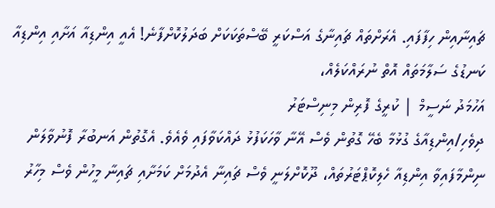ޗައިނާއިން ހިފާފައި. އެރަށްތައް ޗައިނާގެ އަސްކަރީ ބޭސްތަކަކަށް ބަދަލުކޮށްފާނެ! އެއީ އިންޑިއާ އަށާއި އިންޑިއާ ކަނޑުގެ ސަލާމަތައް އޮތް ނުރައްކަލެއް،
އަހުމަދު ނަސީމް | ކުރީގެ ފޮރިން މިނިސްޓަރު
ދިވެހި/އިންޑިއާގެ ގުޅުމާ ބެހޭ ގޮތުން ވެސް އޭނާ ވާހަކަފުޅު ދައްކަވާފައި ވެއެވެ. އެގޮތުން އަނބުރާ ފޮނުވާލަން ނިންމާފައިވާ އިންޑިއާ ހެލިކޮޕްޓަރުތައް، ދޫކޮށްލަނީ ވެސް ޗައިނާ އެދުމަށް ކަމަށާއި ޗައިނާ މީހުން ވެސް މިހާރު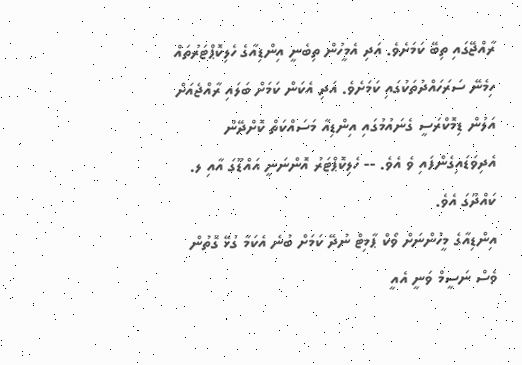ރާއްޖޭގައި ތިބޭ ކަމަށެވެ. އަދި އެމީހުން ތިބެނީ އިންޑިއާގެ ހެލިކޮޕްޓަރުތައް ހިމެނޭ ސަރަހައްދުތަކުގައި ކަމަށެވެ. އަދި އެކަން ކަމަށް ބަލައި ރާއްޖެއަށް އަލުން ޑިމޮކްރަސީ ގެނައުމުގައި އިންޑިއާ މަސައްކަތް ކޮށްދޭން އެދިވަޑައިގެންފައި ވެ އެވެ. -- ހެލިކޮޕްޓަރު އޮންނަނީ އައްޑޫގަ އާއި ލ. ކައްދޫގަ އެވެ.
އިންޑިއާގެ މީހުންނަށް ވޯކް ޕާމިޓް ނުދޭ ކަމަށް ބުނެ އެކަމާ ގުޅޭ ގޮތުން ވެސް ނަސީމް ވަނީ އެއީ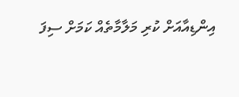އިންޑިއާއަށް ކުރި މަލާމާތެއް ކަމަށް ސިފަ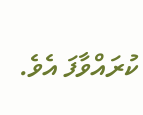ކުރައްވާފަ އެވެ.